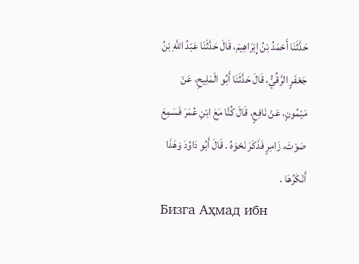حَدَّثَنَا أَحْمَدُ بْنُ إِبْرَاهِيمَ، قَالَ حَدَّثَنَا عَبْدُ اللَّهِ بْنُ جَعْفَرٍ الرَّقِّيُّ، قَالَ حَدَّثَنَا أَبُو الْمَلِيحِ، عَنْ مَيْمُونٍ، عَنْ نَافِعٍ، قَالَ كُنَّا مَعَ ابْنِ عُمَرَ فَسَمِعَ صَوْتَ، زَامِرٍ فَذَكَرَ نَحْوَهُ . قَالَ أَبُو دَاوُدَ وَهَذَا أَنْكَرُهَا .
Бизга Аҳмад ибн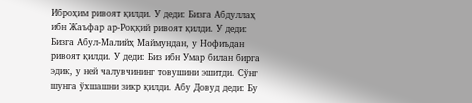Иброҳим ривоят қилди. У деди: Бизга Абдуллаҳ ибн Жаъфар ар-Роққий ривоят қилди. У деди: Бизга Абул-Малийҳ Маймундан, у Нофиъдан ривоят қилди. У деди: Биз ибн Умар билан бирга эдик, у ней чалувчининг товушини эшитди. Сўнг шунга ўхшашни зикр қилди. Абу Довуд деди: Бу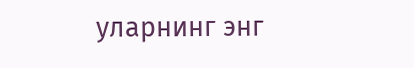уларнинг энг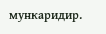мункаридир.